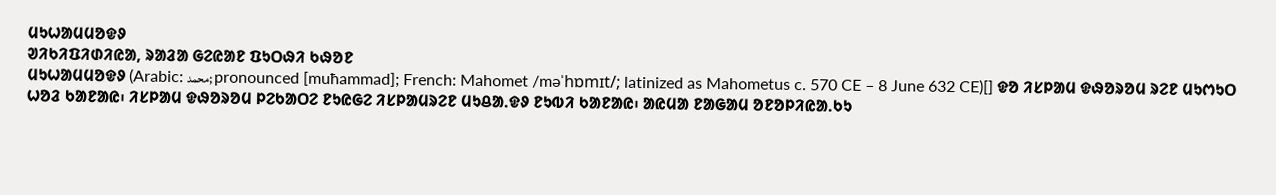ᱢᱩᱦᱟᱢᱢᱚᱫᱽ
ᱣᱤᱠᱤᱯᱤᱰᱤᱭᱟ, ᱨᱟᱲᱟ ᱜᱮᱭᱟᱱ ᱯᱩᱛᱷᱤ ᱠᱷᱚᱱ
ᱢᱩᱦᱟᱢᱢᱚᱫᱽ (Arabic: محمد; pronounced [muħammad]; French: Mahomet /məˈhɒmɪt/; latinized as Mahometus c. 570 CE – 8 June 632 CE)[] ᱫᱚ ᱤᱥᱞᱟᱢ ᱫᱷᱚᱨᱚᱢ ᱨᱮᱱ ᱢᱩᱬᱩᱛ ᱦᱚᱲ ᱠᱟᱱᱟᱭ᱾ ᱤᱥᱞᱟᱢ ᱫᱷᱚᱨᱚᱢ ᱞᱮᱠᱟᱛᱮ ᱱᱩᱭᱜᱮ ᱤᱥᱞᱟᱢᱨᱮᱱ ᱢᱩᱪᱟᱹᱫᱽ ᱱᱩᱵᱤ ᱠᱟᱱᱟᱭ᱾ ᱟᱭᱢᱟ ᱱᱟᱜᱟᱢ ᱚᱱᱚᱞᱤᱭᱟᱹᱠᱩ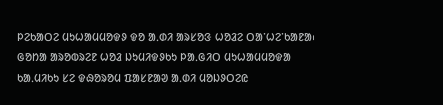ᱞᱮᱠᱟᱛᱮ ᱢᱩᱦᱟᱢᱢᱚᱫᱽ ᱫᱚ ᱟᱹᱰᱤ ᱟᱨᱥᱚᱝ ᱦᱚᱲᱮ ᱛᱟᱸᱦᱮᱸᱠᱟᱱᱟ᱾ ᱜᱚᱴᱟ ᱟᱨᱚᱵᱨᱮᱱ ᱦᱚᱲ ᱡᱩᱢᱤᱫᱽᱠᱩ ᱞᱟᱹᱜᱤᱛ ᱢᱩᱦᱟᱢᱢᱚᱫᱟ ᱠᱟᱹᱢᱤᱠᱩ ᱥᱮ ᱫᱷᱚᱨᱚᱢ ᱯᱟᱥᱱᱟᱣ ᱟᱹᱰᱤ ᱢᱚᱡᱽᱛᱮᱭ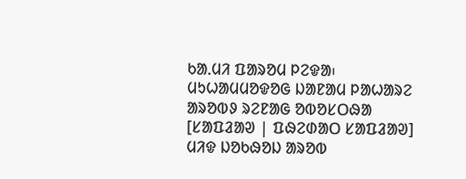ᱠᱟᱹᱢᱤ ᱯᱟᱨᱚᱢ ᱞᱮᱫᱟ᱾
ᱢᱩᱦᱟᱢᱢᱚᱫᱚᱜ ᱡᱟᱱᱟᱢ ᱞᱟᱦᱟᱨᱮ ᱟᱨᱚᱵᱽ ᱨᱮᱱᱟᱜ ᱚᱵᱚᱥᱛᱷᱟ
[ᱥᱟᱯᱲᱟᱣ | ᱯᱷᱮᱰᱟᱛ ᱥᱟᱯᱲᱟᱣ]
ᱢᱤᱫ ᱡᱚᱠᱷᱚᱡ ᱟᱨᱚᱵ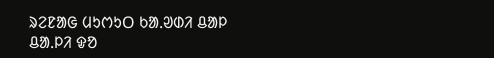ᱨᱮᱱᱟᱜ ᱢᱩᱬᱩᱛ ᱠᱟᱹᱣᱰᱤ ᱪᱟᱞ ᱪᱟᱹᱞᱤ ᱫᱚ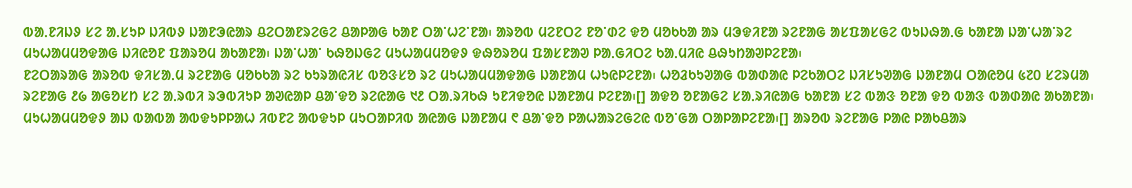ᱵᱟᱹᱱᱤᱡᱽ ᱥᱮ ᱟᱹᱥᱩᱞ ᱡᱤᱵᱽ ᱡᱟᱱᱳᱭᱟᱨ ᱪᱮᱛᱟᱱᱨᱮᱜᱮ ᱪᱟᱞᱟᱜ ᱠᱟᱱ ᱛᱟᱸᱦᱮᱸᱱᱟ᱾ ᱟᱨᱚᱵ ᱢᱮᱱᱛᱮ ᱱᱚᱸᱰᱮ ᱫᱚ ᱢᱚᱠᱠᱟ ᱟᱨ ᱢᱳᱫᱤᱱᱟ ᱨᱮᱱᱟᱜ ᱟᱥᱯᱟᱥᱜᱮ ᱵᱩᱡᱷᱟᱹᱜ ᱠᱟᱱᱟ ᱡᱟᱸᱦᱟᱸᱨᱮ ᱢᱩᱦᱟᱢᱢᱚᱫᱟᱜ ᱡᱤᱭᱚᱱ ᱯᱟᱨᱚᱢ ᱟᱠᱟᱱᱟ᱾ ᱡᱟᱸᱦᱟᱸ ᱠᱷᱚᱡᱜᱮ ᱢᱩᱦᱟᱢᱢᱚᱫᱽ ᱫᱷᱚᱨᱚᱢ ᱯᱟᱥᱱᱟᱣ ᱞᱟᱹᱜᱤᱛᱮ ᱠᱟᱹᱢᱤᱭ ᱪᱷᱩᱴᱟᱣᱞᱮᱱᱟ᱾
ᱱᱮᱛᱟᱨᱟᱜ ᱟᱨᱚᱵ ᱫᱤᱥᱟᱹᱢ ᱨᱮᱱᱟᱜ ᱢᱚᱠᱠᱟ ᱨᱮ ᱠᱩᱨᱟᱭᱤᱥ ᱵᱚᱝᱥᱚ ᱨᱮ ᱢᱩᱦᱟᱢᱢᱟᱫᱟᱜ ᱡᱟᱱᱟᱢ ᱦᱩᱭᱞᱮᱱᱟ᱾ ᱦᱚᱲᱠᱩᱣᱟᱜ ᱵᱟᱰᱟᱭ ᱞᱮᱠᱟᱛᱮ ᱡᱤᱥᱩᱣᱟᱜ ᱡᱟᱱᱟᱢ ᱛᱟᱭᱚᱢ ᱕᱗᱐ ᱥᱮᱨᱢᱟ ᱨᱮᱱᱟᱜ ᱒᱙ ᱟᱜᱚᱥᱴ ᱥᱮ ᱟᱹᱨᱵᱤ ᱨᱳᱵᱤᱩᱞ ᱟᱣᱭᱟᱞ ᱪᱟᱸᱫᱚ ᱨᱮᱭᱟᱜ ᱑᱒ ᱛᱟᱹᱨᱤᱠᱷ ᱩᱱᱤᱫᱚᱭ ᱡᱟᱱᱟᱢ ᱞᱮᱱᱟ᱾[] ᱟᱫᱚ ᱚᱱᱟᱜᱮ ᱥᱟᱹᱨᱤᱭᱟᱜ ᱠᱟᱱᱟ ᱥᱮ ᱵᱟᱝ ᱚᱱᱟ ᱫᱚ ᱵᱟᱝ ᱵᱟᱰᱟᱭ ᱟᱠᱟᱱᱟ᱾
ᱢᱩᱦᱟᱢᱢᱚᱫᱽ ᱟᱡ ᱵᱟᱵᱟ ᱟᱵᱫᱩᱞᱞᱟᱦ ᱤᱵᱱᱮ ᱟᱵᱫᱩᱞ ᱢᱩᱛᱟᱞᱤᱵ ᱟᱭᱟᱜ ᱡᱟᱱᱟᱢ ᱖ ᱪᱟᱸᱫᱚ ᱞᱟᱦᱟᱨᱮᱜᱮᱭ ᱵᱚᱸᱜᱟ ᱛᱟᱞᱟᱞᱮᱱᱟ᱾[] ᱟᱨᱚᱵ ᱨᱮᱱᱟᱜ ᱞᱟᱭ ᱞᱟᱠᱪᱟᱨ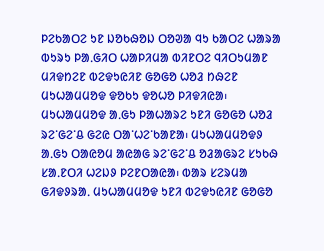ᱞᱮᱠᱟᱛᱮ ᱩᱱ ᱡᱚᱠᱷᱚᱡ ᱛᱚᱣᱟ ᱧᱩ ᱠᱟᱛᱮ ᱦᱟᱨᱟ ᱵᱩᱨᱩ ᱞᱟᱹᱜᱤᱛ ᱦᱟᱞᱤᱢᱟ ᱵᱤᱱᱛᱮ ᱧᱤᱛᱩᱢᱟᱱ ᱢᱤᱫᱴᱮᱱ ᱵᱮᱫᱩᱭᱤᱱ ᱜᱚᱜᱚ ᱦᱚᱲ ᱴᱷᱮᱱ ᱢᱩᱦᱟᱢᱢᱚᱫ ᱫᱚᱠᱩ ᱫᱚᱦᱚ ᱞᱤᱫᱤᱭᱟ᱾ ᱢᱩᱦᱟᱢᱢᱚᱫ ᱟᱹᱜᱩ ᱞᱟᱦᱟᱨᱮ ᱩᱱᱤ ᱜᱚᱜᱚ ᱦᱚᱲ ᱨᱮᱸᱜᱮᱸᱪ ᱜᱮᱭ ᱛᱟᱸᱦᱮᱸᱠᱟᱱᱟ᱾ ᱢᱩᱦᱟᱢᱢᱚᱫᱽ ᱟᱹᱜᱩ ᱛᱟᱭᱚᱢ ᱟᱭᱟᱜ ᱨᱮᱸᱜᱮᱸᱪ ᱚᱲᱟᱜᱨᱮ ᱥᱩᱠᱷ ᱥᱟᱹᱱᱛᱤ ᱦᱮᱡᱽ ᱞᱮᱱᱛᱟᱭᱟ᱾ ᱵᱟᱨ ᱥᱮᱨᱢᱟ ᱜᱤᱫᱽᱨᱟᱹ ᱢᱩᱦᱟᱢᱢᱚᱫ ᱩᱱᱤ ᱵᱮᱫᱩᱭᱤᱱ ᱜᱚᱜᱚ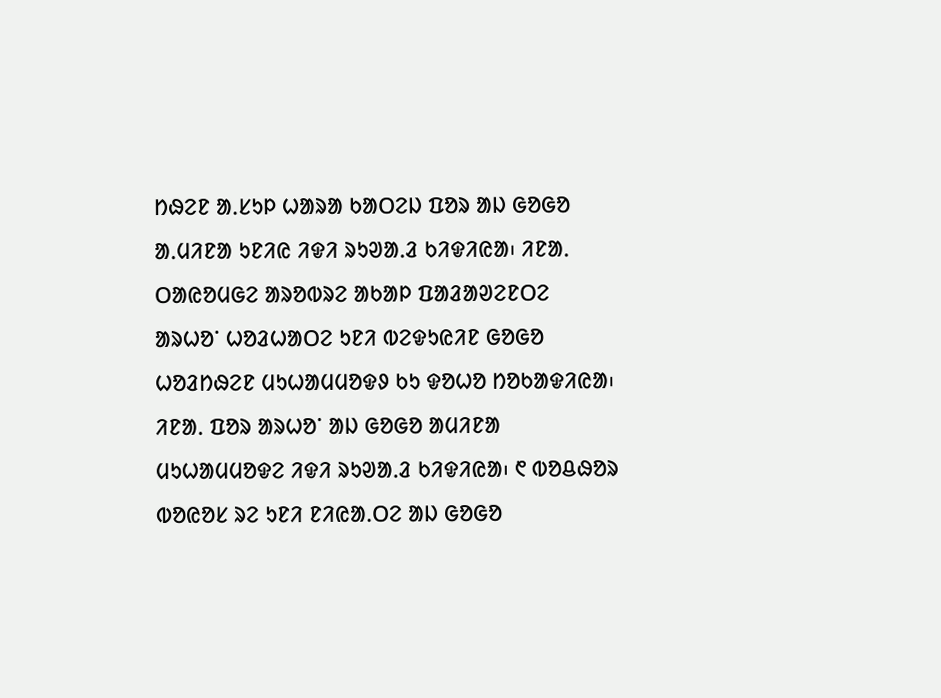ᱴᱷᱮᱱ ᱟᱹᱥᱩᱞ ᱦᱟᱨᱟ ᱠᱟᱛᱮᱡ ᱯᱚᱨ ᱟᱡ ᱜᱚᱜᱚ ᱟᱹᱢᱤᱱᱟ ᱩᱱᱤᱭ ᱤᱫᱤ ᱨᱩᱣᱟᱹᱲ ᱠᱤᱫᱤᱭᱟ᱾ ᱤᱱᱟᱹ ᱛᱟᱭᱚᱢᱜᱮ ᱟᱨᱚᱵᱨᱮ ᱟᱠᱟᱞ ᱯᱟᱲᱟᱣᱮᱱᱛᱮ ᱟᱨᱦᱚᱸ ᱦᱚᱲᱦᱟᱛᱮ ᱩᱱᱤ ᱵᱮᱫᱩᱭᱤᱱ ᱜᱚᱜᱚ ᱦᱚᱲᱴᱷᱮᱱ ᱢᱩᱦᱟᱢᱢᱚᱫᱽ ᱠᱩ ᱫᱚᱦᱚ ᱴᱚᱠᱟᱫᱤᱭᱟ᱾
ᱤᱱᱟᱹ ᱯᱚᱨ ᱟᱨᱦᱚᱸ ᱟᱡ ᱜᱚᱜᱚ ᱟᱢᱤᱱᱟ ᱢᱩᱦᱟᱢᱢᱚᱫᱮ ᱤᱫᱤ ᱨᱩᱣᱟᱹᱲ ᱠᱤᱫᱤᱭᱟ᱾ ᱖ ᱵᱚᱪᱷᱚᱨ ᱵᱚᱭᱚᱥ ᱨᱮ ᱩᱱᱤ ᱱᱤᱭᱟᱹᱛᱮ ᱟᱡ ᱜᱚᱜᱚ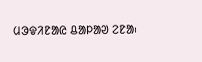ᱢᱳᱫᱤᱱᱟᱭ ᱪᱟᱞᱟᱣ ᱮᱱᱟ᱾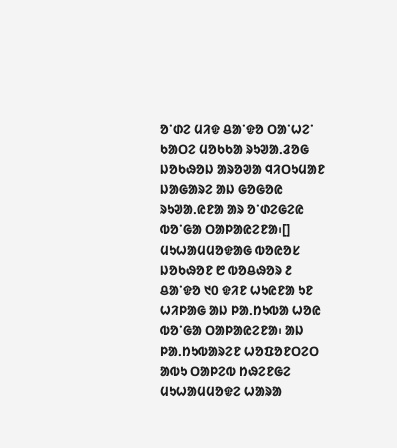ᱚᱸᱰᱮ ᱢᱤᱫ ᱪᱟᱸᱫᱚ ᱛᱟᱸᱦᱮᱸ ᱠᱟᱛᱮ ᱢᱚᱠᱠᱟ ᱨᱩᱣᱟᱹᱲᱚᱜ ᱡᱚᱠᱷᱚᱡ ᱟᱨᱚᱣᱟ ᱧᱤᱛᱩᱢᱟᱱ ᱡᱟᱜᱟᱨᱮ ᱟᱡ ᱜᱚᱜᱚᱭ ᱨᱩᱣᱟᱹᱭᱱᱟ ᱟᱨ ᱚᱸᱰᱮᱜᱮᱭ ᱵᱚᱸᱜᱟ ᱛᱟᱞᱟᱭᱮᱱᱟ᱾[] ᱢᱩᱦᱟᱢᱢᱚᱫᱟᱜ ᱵᱚᱭᱚᱥ ᱡᱚᱠᱷᱚᱱ ᱘ ᱵᱚᱪᱷᱚᱨ ᱒ ᱪᱟᱸᱫᱚ ᱑᱐ ᱫᱤᱱ ᱦᱩᱭᱱᱟ ᱩᱱ ᱦᱤᱞᱟᱜ ᱟᱡ ᱞᱟᱹᱴᱩᱵᱟ ᱦᱚᱭ ᱵᱚᱸᱜᱟ ᱛᱟᱞᱟᱭᱮᱱᱟ᱾ ᱟᱡ ᱞᱟᱹᱴᱩᱵᱟᱨᱮᱱ ᱦᱚᱯᱚᱱᱛᱮᱛ ᱟᱵᱩ ᱛᱟᱞᱮᱵ ᱴᱷᱮᱱᱜᱮ ᱢᱩᱦᱟᱢᱢᱚᱫᱮ ᱦᱟᱨᱟ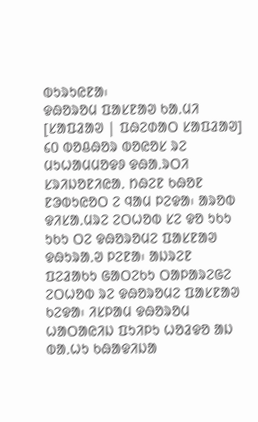ᱵᱩᱨᱩᱭᱱᱟ᱾
ᱫᱷᱚᱨᱚᱢ ᱯᱟᱥᱱᱟᱣ ᱠᱟᱹᱢᱤ
[ᱥᱟᱯᱲᱟᱣ | ᱯᱷᱮᱰᱟᱛ ᱥᱟᱯᱲᱟᱣ]
᱔᱐ ᱵᱚᱪᱷᱚᱨ ᱵᱚᱭᱚᱥ ᱨᱮ ᱢᱩᱦᱟᱢᱢᱚᱫᱽ ᱫᱷᱟᱹᱨᱛᱤ ᱥᱨᱤᱡᱚᱱᱤᱭᱟᱹ ᱴᱷᱮᱱ ᱠᱷᱚᱱ ᱱᱳᱵᱩᱭᱚᱛ ᱮ ᱧᱟᱢ ᱞᱮᱫᱟ᱾ ᱟᱨᱚᱵ ᱫᱤᱥᱟᱹᱢᱨᱮ ᱮᱛᱦᱚᱵ ᱥᱮ ᱫᱚ ᱩᱠᱩ ᱩᱠᱩ ᱛᱮ ᱫᱷᱚᱨᱚᱢᱮ ᱯᱟᱥᱱᱟᱣ ᱫᱷᱩᱨᱟᱹᱣ ᱞᱮᱱᱟ᱾ ᱟᱡᱨᱮᱱ ᱯᱮᱲᱟᱠᱩ ᱜᱟᱛᱮᱠᱩ ᱛᱟᱞᱟᱨᱮᱜᱮ ᱮᱛᱦᱚᱵ ᱨᱮ ᱫᱷᱚᱨᱚᱢᱮ ᱯᱟᱥᱱᱟᱣ ᱠᱮᱫᱟ᱾ ᱤᱥᱞᱟᱢ ᱫᱷᱚᱨᱚᱢ ᱦᱟᱛᱟᱭᱤᱡ ᱯᱩᱤᱞᱩ ᱦᱚᱲᱫᱚ ᱟᱡ ᱵᱟᱹᱦᱩ ᱠᱷᱟᱫᱤᱡᱟ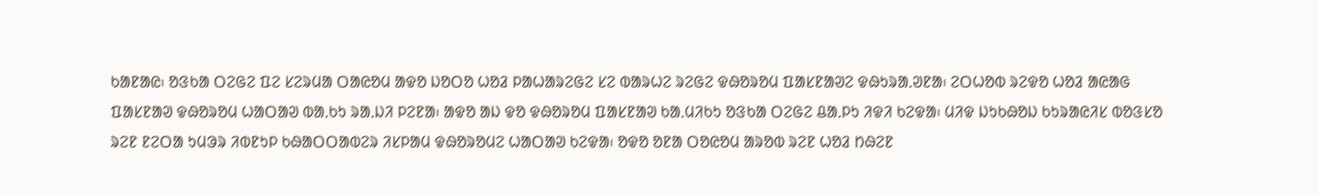ᱠᱟᱱᱟᱭ᱾ ᱚᱝᱠᱟ ᱛᱮᱜᱮ ᱯᱮ ᱥᱮᱨᱢᱟ ᱛᱟᱭᱚᱢ ᱟᱫᱚ ᱡᱚᱛᱚ ᱦᱚᱲ ᱞᱟᱦᱟᱨᱮᱜᱮ ᱥᱮ ᱵᱟᱨᱦᱮ ᱨᱮᱜᱮ ᱫᱷᱚᱨᱚᱢ ᱯᱟᱥᱱᱟᱣᱮ ᱫᱷᱩᱨᱟᱹᱣᱱᱟ᱾ ᱮᱛᱦᱚᱵ ᱨᱮᱫᱚ ᱦᱚᱲ ᱟᱭᱟᱜ ᱯᱟᱥᱱᱟᱣ ᱫᱷᱚᱨᱚᱢ ᱦᱟᱛᱟᱣ ᱵᱟᱹᱠᱩ ᱨᱟᱹᱡᱤ ᱞᱮᱱᱟ᱾ ᱟᱫᱚ ᱟᱡ ᱫᱚ ᱫᱷᱚᱨᱚᱢ ᱯᱟᱥᱱᱟᱣ ᱠᱟᱹᱢᱤᱠᱩ ᱚᱝᱠᱟ ᱛᱮᱜᱮ ᱪᱟᱹᱞᱩ ᱤᱫᱤ ᱠᱮᱫᱟ᱾ ᱢᱤᱫ ᱡᱩᱠᱷᱚᱡ ᱠᱩᱨᱟᱭᱤᱥ ᱵᱚᱝᱥᱚ ᱨᱮᱱ ᱱᱮᱛᱟ ᱩᱢᱳᱨ ᱤᱵᱱᱩᱞ ᱠᱷᱟᱛᱛᱟᱵᱮᱨ ᱤᱥᱞᱟᱢ ᱫᱷᱚᱨᱚᱢᱮ ᱦᱟᱛᱟᱣ ᱠᱮᱫᱟ᱾ ᱚᱫᱚ ᱚᱱᱟ ᱛᱚᱭᱚᱢ ᱟᱨᱚᱵ ᱨᱮᱱ ᱦᱚᱲ ᱴᱷᱮᱱ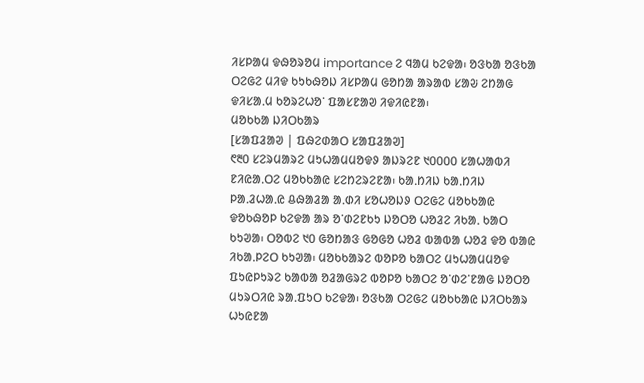ᱤᱥᱞᱟᱢ ᱫᱷᱚᱨᱚᱢ importance ᱮ ᱧᱟᱢ ᱠᱮᱫᱟ᱾ ᱚᱝᱠᱟ ᱚᱝᱠᱟ ᱛᱮᱜᱮ ᱢᱤᱫ ᱠᱩᱠᱷᱚᱡ ᱤᱥᱞᱟᱢ ᱜᱚᱴᱟ ᱟᱨᱟᱵ ᱥᱟᱶ ᱮᱴᱟᱜ ᱫᱤᱥᱟᱹᱢ ᱠᱚᱨᱮᱦᱚᱸ ᱯᱟᱥᱱᱟᱣ ᱤᱫᱤᱭᱱᱟ᱾
ᱢᱚᱠᱠᱟ ᱡᱤᱛᱠᱟᱨ
[ᱥᱟᱯᱲᱟᱣ | ᱯᱷᱮᱰᱟᱛ ᱥᱟᱯᱲᱟᱣ]
᱖᱓᱐ ᱥᱮᱨᱢᱟᱨᱮ ᱢᱩᱦᱟᱢᱢᱚᱫᱽ ᱟᱡᱨᱮᱱ ᱑᱐᱐᱐᱐ ᱥᱟᱦᱟᱵᱤ ᱱᱤᱭᱟᱹᱛᱮ ᱢᱚᱠᱠᱟᱭ ᱥᱮᱴᱮᱨᱮᱱᱟ᱾ ᱠᱟᱹᱴᱤᱡ ᱠᱟᱹᱴᱤᱡ ᱞᱟᱹᱲᱦᱟᱹᱭ ᱪᱷᱟᱲᱟ ᱟᱹᱰᱤ ᱥᱚᱦᱚᱡᱽ ᱛᱮᱜᱮ ᱢᱚᱠᱠᱟᱭ ᱫᱚᱠᱷᱚᱞ ᱠᱮᱫᱟ ᱟᱨ ᱚᱸᱰᱮᱱᱠᱩ ᱡᱚᱛᱚ ᱦᱚᱲᱮ ᱤᱠᱟᱹ ᱠᱟᱛ ᱠᱩᱣᱟ᱾ ᱛᱚᱵᱮ ᱑᱐ ᱜᱚᱴᱟᱝ ᱜᱚᱜᱚ ᱦᱚᱲ ᱵᱟᱵᱟ ᱦᱚᱲ ᱫᱚ ᱵᱟᱭ ᱤᱠᱟᱹᱞᱮᱛ ᱠᱩᱣᱟ᱾ ᱢᱚᱠᱠᱟᱨᱮ ᱵᱚᱞᱚ ᱠᱟᱛᱮ ᱢᱩᱦᱟᱢᱢᱚᱫ ᱯᱩᱭᱞᱩᱨᱮ ᱠᱟᱵᱟ ᱚᱲᱟᱜᱨᱮ ᱵᱚᱞᱚ ᱠᱟᱛᱮ ᱚᱸᱰᱮᱸᱱᱟᱜ ᱡᱚᱛᱚ ᱢᱩᱨᱛᱤᱭ ᱨᱟᱹᱯᱩᱛ ᱠᱮᱫᱟ᱾ ᱚᱝᱠᱟ ᱛᱮᱜᱮ ᱢᱚᱠᱠᱟᱭ ᱡᱤᱛᱠᱟᱨ ᱦᱩᱭᱱᱟ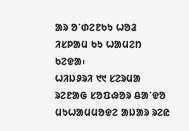ᱟᱨ ᱚᱸᱰᱮᱱᱠᱩ ᱦᱚᱲ ᱤᱥᱞᱟᱢ ᱠᱩ ᱦᱟᱢᱮᱴ ᱠᱮᱫᱟ᱾
ᱦᱤᱡᱽᱨᱤ ᱑᱑ ᱥᱮᱨᱢᱟ ᱨᱮᱱᱟᱜ ᱥᱚᱯᱷᱚᱨ ᱪᱟᱸᱫᱚ ᱢᱩᱦᱟᱢᱢᱚᱫᱮ ᱟᱡᱟᱨ ᱨᱮᱭ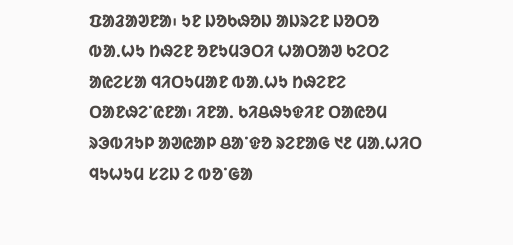ᱯᱟᱲᱟᱣᱱᱟ᱾ ᱩᱱ ᱡᱚᱠᱷᱚᱡ ᱟᱡᱨᱮᱱ ᱡᱚᱛᱚ ᱵᱟᱹᱦᱩ ᱴᱷᱮᱱ ᱚᱱᱩᱢᱳᱛᱤ ᱦᱟᱛᱟᱣ ᱠᱮᱛᱮ ᱟᱭᱮᱥᱟ ᱧᱤᱛᱩᱢᱟᱱ ᱵᱟᱹᱦᱩ ᱴᱷᱮᱱᱮ ᱛᱟᱱᱷᱮᱸᱭᱱᱟ᱾ ᱤᱱᱟᱹ ᱠᱤᱪᱷᱩᱫᱤᱱ ᱛᱟᱭᱚᱢ ᱨᱳᱵᱤᱩᱞ ᱟᱣᱭᱟᱞ ᱪᱟᱸᱫᱚ ᱨᱮᱱᱟᱜ ᱑᱒ ᱢᱟᱹᱦᱤᱛ ᱧᱩᱦᱩᱢ ᱥᱮᱡ ᱮ ᱵᱚᱸᱜᱟ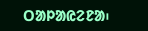ᱛᱟᱞᱟᱭᱮᱱᱟ᱾